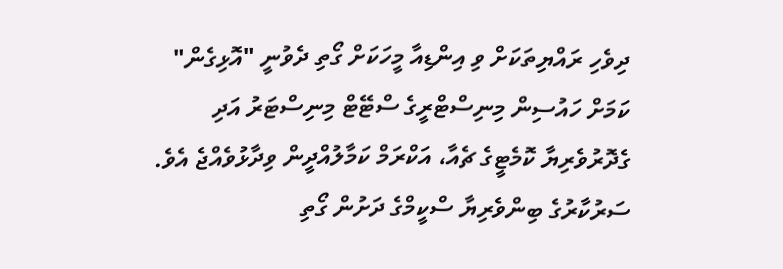ދިވެހި ރައްޔިތަކަށް ވި އިންޑިއާ މީހަކަށް ގޯތި ދެވުނީ "އޮޅިގެން" ކަމަށް ހައުސިން މިނިސްޓްރީގެ ސްޓޭޓް މިނިސްޓަރު އަދި ގެދޮރުވެރިޔާ ކޮމެޓީގެ ޗެއާ، އަކްރަމް ކަމާލުއްދީން ވިދާޅުވެއްޖެ އެވެ.
ސަރުކާރުގެ ބިންވެރިޔާ ސްކީމްގެ ދަށުން ގޯތި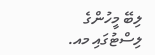ލިބޭ މީހުންގެ ލިސްޓުގައި މއ.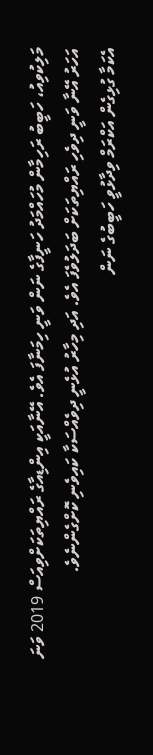މަލިކުވިއު، ހަބީބު ރަހިމާން މުހައްމަދު ހަނީފާގެ ނަން ވަނީ ހިމަނާފަ އެވެ. އޭނާއަކީ އިންޑިއާގެ ރައްޔިތަކަށްވިއަސް 2019 ވަނަ އަހަރު އޭނާ ވަނީ ދިވެހި ރައްޔިތަކަށް ބަދަލުވެފަ އެވެ. އަދި މިހާރު އުޅެނީ ދިވެއްސަކާ ކައިވެނި ކޮށްގެންނެވެ.
އެކަމާ ގުޅިގެން އަކްރަމް ވިދާޅުވީ ހަބީބުގެ ނަން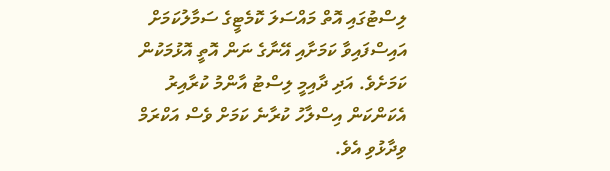ލިސްޓުގައި އޮތް މައްސަލަ ކޮމެޓީގެ ސަމާލުކަމަށް އައިސްފައިވާ ކަމަށާއި އޭނާގެ ނަން އޮތީ އޮޅުމަކުން ކަމަށެވެ. އަދި ދާއިމީ ލިސްޓު އާންމު ކުރާއިރު އެކަންކަން އިސްލާހު ކުރާނެ ކަމަށް ވެސް އަކްރަމް ވިދާޅުވި އެވެ.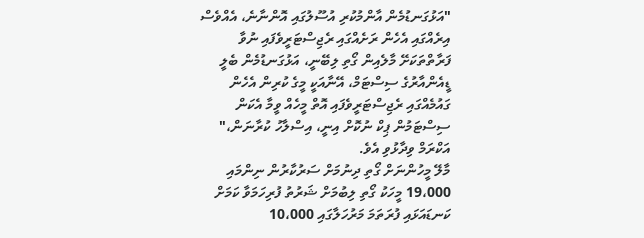"އަޅުގަނޑުމެން އާންމުކުރި އުސޫލުގައި އޮންނާނެ، އެއްވެސް އިރެއްގައި އެހެން ރަށެއްގައި ރެޖިސްޓަރީވެފައި ނުވާ ފަރާތްތަކަށޭ މާލެއިން ގޯތި ލިބޭނީ، އަޅުގަނޑުމެން ބެލީ ޑީއެންއާރުގެ ސިސްޓަމް، އޭނާއަކީ މީގެ ކުރިން އެހެން ގައުމެއްގައި ރެޖިސްޓަރީވެފައި އޮތް މީހެއް ވީމާ އެކަން ސިސްޓަމުން ޕިކް ނުކޮށް އިނީ، އިސްލާހު ކުރާނަން،" އަކްރަމް ވިދާޅުވި އެވެ.
މާލޭ މީހުންނަށް ގޯތި ދިނުމަށް ސަރުކާރުން ނިންމައި 19،000 މީހަކު ގޯތި ލިބުމަށް ޝަރުތު ފުރިހަމަވާ ކަމަށް ކަނޑައަޅައި ފުރަތަމަ މަރުހަލާގައި 10،000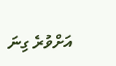އަށްވުރެ ގިނަ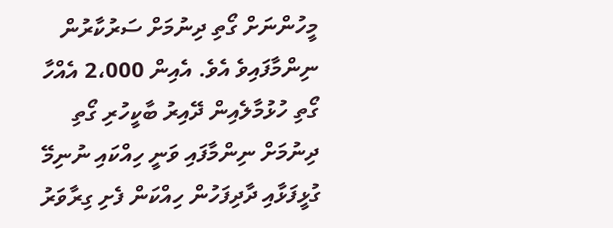މީހުންނަށް ގޯތި ދިނުމަށް ސަރުކާރުން ނިންމާފައިވެ އެވެ. އެއިން 2،000 އެއްހާ ގޯތި ހުޅުމާލެއިން ދޭއިރު ބާކީހުރި ގޯތި ދިނުމަށް ނިންމާފައި ވަނީ ހިއްކައި ނުނިމޭ ގުޅީފަޅާއި ދާދިފަހުން ހިއްކަން ފެށި ގިރާވަރު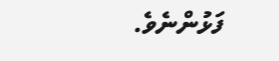ފަޅުންނެވެ.